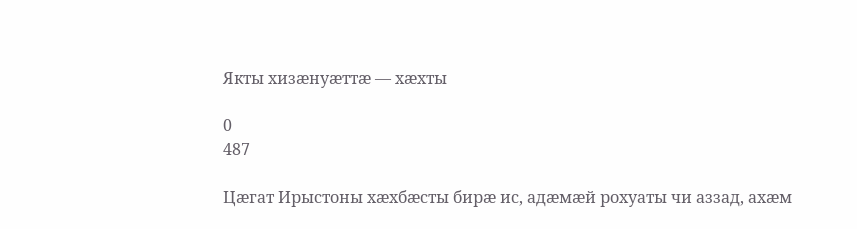Якты хизæнуæттæ — хæхты

0
487

Цæгат Ирыстоны хæхбæсты бирæ ис, адæмæй рохуаты чи аззад, ахæм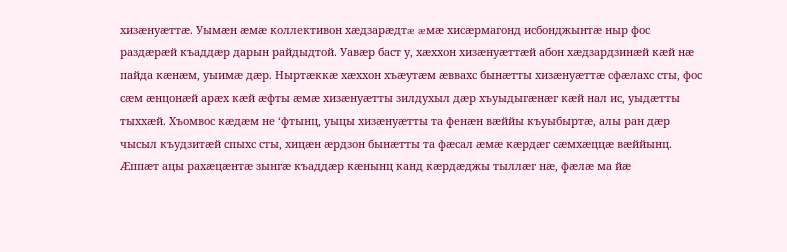хизæнуæттæ. Уымæн æмæ коллективон хæдзарæдтæ æмæ хисæрмагонд исбонджынтæ ныр фос раздæрæй къаддæр дарын райдыдтой. Уавæр баст у, хæххон хизæнуæттæй абон хæдзардзинæй кæй нæ пайда кæнæм, уыимæ дæр. Ныртæккæ хæххон хъæутæм æввахс бынæтты хизæнуæттæ сфæлахс сты, фос сæм æнцонæй арæх кæй æфты æмæ хизæнуæтты зилдухыл дæр хъуыдыгæнæг кæй нал ис, уыдæтты тыххæй. Хъомвос кæдæм не ‘фтынц, уыцы хизæнуæтты та фенæн вæййы къуыбыртæ, алы ран дæр чысыл къудзитæй спыхс сты, хицæн æрдзон бынæтты та фæсал æмæ кæрдæг сæмхæццæ вæййынц. Æппæт ацы рахæцæнтæ зынгæ къаддæр кæнынц канд кæрдæджы тыллæг нæ, фæлæ ма йæ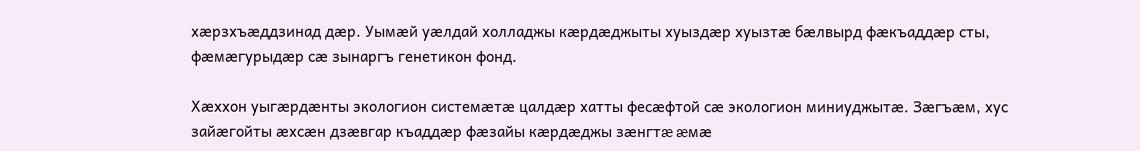хæрзхъæддзинад дæр. Уымæй уæлдай холладжы кæрдæджыты хуыздæр хуызтæ бæлвырд фæкъаддæр сты, фæмæгурыдæр сæ зынаргъ генетикон фонд.

Хæххон уыгæрдæнты экологион системæтæ цалдæр хатты фесæфтой сæ экологион миниуджытæ. Зæгъæм, хус зайæгойты æхсæн дзæвгар къаддæр фæзайы кæрдæджы зæнгтæ æмæ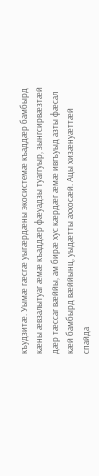къудзитæ. Уымæ гæсгæ уыгæрдæны экосистемæ къаддæр бамбырд кæны æвзалытуаг æмæ къаддæр фæуадзы туаггуыр, зынгсирвæзтæй дæр тæссаг вæййы, ам бирæ хус кæрдæг æмæ ивгъуыд азты фæсал кæй бамбырд вæййынц, уыдæтты аххосæй. Ацы хизæнуæттæй спайда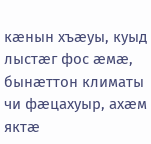кæнын хъæуы, куыд лыстæг фос æмæ, бынæттон климаты чи фæцахуыр, ахæм яктæ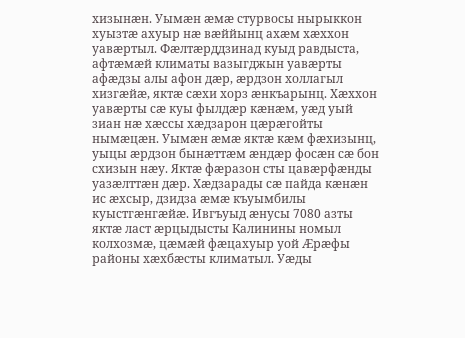хизынæн. Уымæн æмæ стурвосы нырыккон хуызтæ ахуыр нæ вæййынц ахæм хæххон уавæртыл. Фæлтæрддзинад куыд равдыста, афтæмæй климаты вазыгджын уавæрты афæдзы алы афон дæр, æрдзон холлагыл хизгæйæ, яктæ сæхи хорз æнкъарынц. Хæххон уавæрты сæ куы фылдæр кæнæм, уæд уый зиан нæ хæссы хæдзарон цæрæгойты нымæцæн. Уымæн æмæ яктæ кæм фæхизынц, уыцы æрдзон бынæттæм æндæр фосæн сæ бон схизын нæу. Яктæ фæразон сты цавæрфæнды уазæлттæн дæр. Хæдзарады сæ пайда кæнæн ис æхсыр, дзидза æмæ къуымбилы куыстгæнгæйæ. Ивгъуыд æнусы 7080 азты яктæ ласт æрцыдысты Калинины номыл колхозмæ, цæмæй фæцахуыр уой Æрæфы районы хæхбæсты климатыл. Уæды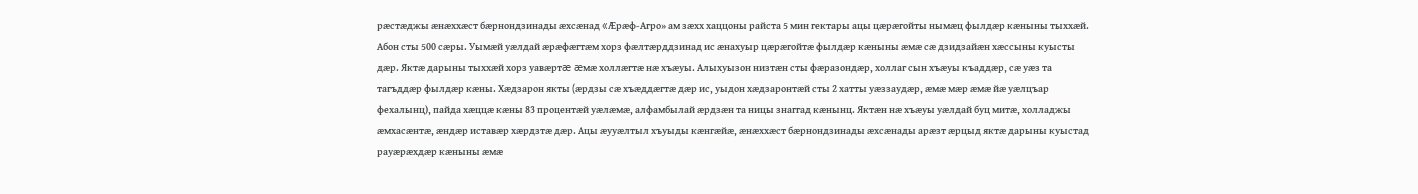рæстæджы æнæххæст бæрнондзинады æхсæнад «Æрæф-Агро» ам зæхх хаццоны райста 5 мин гектары ацы цæрæгойты нымæц фылдæр кæныны тыххæй. Абон сты 500 сæры. Уымæй уæлдай æрæфæгтæм хорз фæлтæрддзинад ис æнахуыр цæрæгойтæ фылдæр кæныны æмæ сæ дзидзайæн хæссыны куысты дæр. Яктæ дарыны тыххæй хорз уавæртæ æмæ холлæгтæ нæ хъæуы. Алыхуызон низтæн сты фæразондæр, холлаг сын хъæуы къаддæр, сæ уæз та тагъддæр фылдæр кæны. Хæдзарон якты (æрдзы сæ хъæддæгтæ дæр ис, уыдон хæдзаронтæй сты 2 хатты уæззаудæр, æмæ мæр æмæ йæ уæлцъар фехалынц), пайда хæццæ кæны 83 процентæй уæлæмæ, алфамбылай æрдзæн та ницы знаггад кæнынц. Яктæн нæ хъæуы уæлдай буц митæ, холладжы æмхасæнтæ, æндæр иставæр хæрдзтæ дæр. Ацы æууæлтыл хъуыды кæнгæйæ, æнæххæст бæрнондзинады æхсæнады арæзт æрцыд яктæ дарыны куыстад рауæрæхдæр кæныны æмæ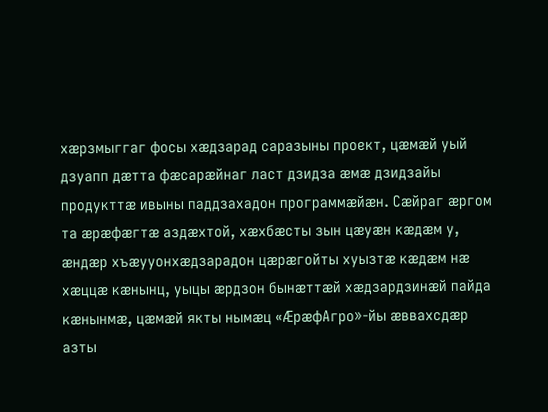хæрзмыггаг фосы хæдзарад саразыны проект, цæмæй уый дзуапп дæтта фæсарæйнаг ласт дзидза æмæ дзидзайы продукттæ ивыны паддзахадон программæйæн. Сæйраг æргом та æрæфæгтæ аздæхтой, хæхбæсты зын цæуæн кæдæм у, æндæр хъæууонхæдзарадон цæрæгойты хуызтæ кæдæм нæ хæццæ кæнынц, уыцы æрдзон бынæттæй хæдзардзинæй пайда кæнынмæ, цæмæй якты нымæц «ÆрæфАгро»-йы æввахсдæр азты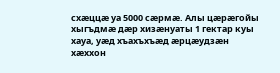схæццæ уа 5000 сæрмæ. Алы цæрæгойы хыгъдмæ дæр хизæнуаты 1 гектар куы хауа, уæд хъахъхъæд æрцæудзæн хæххон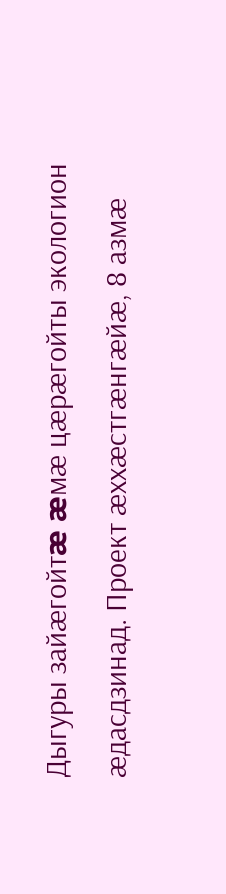Дыгуры зайæгойтæ æмæ цæрæгойты экологион æдасдзинад. Проект æххæстгæнгæйæ, 8 азмæ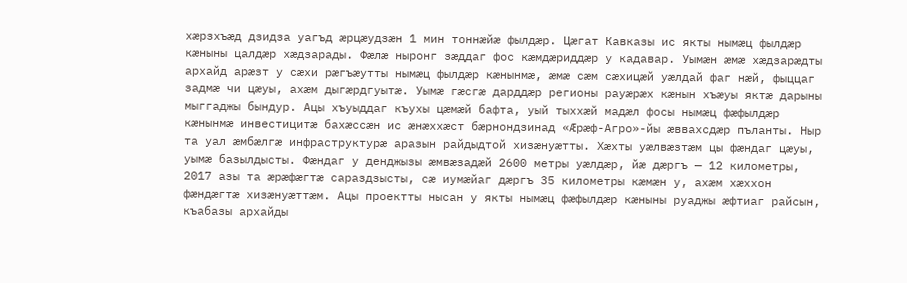хæрзхъæд дзидза уагъд æрцæудзæн 1 мин тоннæйæ фылдæр. Цæгат Кавказы ис якты нымæц фылдæр кæныны цалдæр хæдзарады. Фæлæ ныронг зæддаг фос кæмдæриддæр у кадавар. Уымæн æмæ хæдзарæдты архайд арæзт у сæхи рæгъæутты нымæц фылдæр кæнынмæ, æмæ сæм сæхицæй уæлдай фаг нæй, фыццаг задмæ чи цæуы, ахæм дыгæрдгуытæ. Уымæ гæсгæ дарддæр регионы рауæрæх кæнын хъæуы яктæ дарыны мыггаджы бындур. Ацы хъуыддаг къухы цæмæй бафта, уый тыххæй мадæл фосы нымæц фæфылдæр кæнынмæ инвестицитæ бахæссæн ис æнæххæст бæрнондзинад «Æрæф-Агро»-йы æввахсдæр пъланты. Ныр та уал æмбæлгæ инфраструктурæ аразын райдыдтой хизæнуæтты. Хæхты уæлвæзтæм цы фæндаг цæуы, уымæ базылдысты. Фæндаг у денджызы æмвæзадæй 2600 метры уæлдæр, йæ дæргъ — 12 километры, 2017 азы та æрæфæгтæ сараздзысты, сæ иумæйаг дæргъ 35 километры кæмæн у, ахæм хæххон фæндæгтæ хизæнуæттæм. Ацы проектты нысан у якты нымæц фæфылдæр кæныны руаджы æфтиаг райсын, къабазы архайды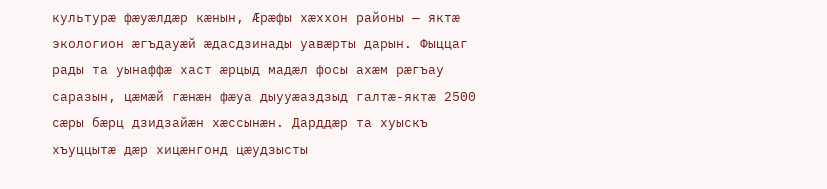культурæ фæуæлдæр кæнын, Æрæфы хæххон районы — яктæ экологион æгъдауæй æдасдзинады уавæрты дарын. Фыццаг рады та уынаффæ хаст æрцыд мадæл фосы ахæм рæгъау саразын, цæмæй гæнæн фæуа дыууæаздзыд галтæ-яктæ 2500 сæры бæрц дзидзайæн хæссынæн. Дарддæр та хуыскъ хъуццытæ дæр хицæнгонд цæудзысты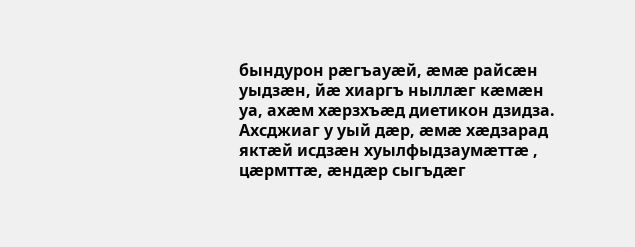бындурон рæгъауæй, æмæ райсæн уыдзæн, йæ хиаргъ ныллæг кæмæн уа, ахæм хæрзхъæд диетикон дзидза. Ахсджиаг у уый дæр, æмæ хæдзарад яктæй исдзæн хуылфыдзаумæттæ , цæрмттæ, æндæр сыгъдæг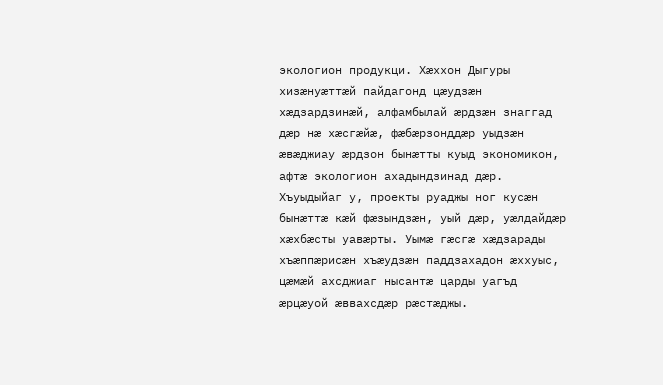экологион продукци. Хæххон Дыгуры хизæнуæттæй пайдагонд цæудзæн хæдзардзинæй, алфамбылай æрдзæн знаггад дæр нæ хæсгæйæ, фæбæрзонддæр уыдзæн æвæджиау æрдзон бынæтты куыд экономикон, афтæ экологион ахадындзинад дæр. Хъуыдыйаг у, проекты руаджы ног кусæн бынæттæ кæй фæзындзæн, уый дæр, уæлдайдæр хæхбæсты уавæрты. Уымæ гæсгæ хæдзарады хъæппæрисæн хъæудзæн паддзахадон æххуыс, цæмæй ахсджиаг нысантæ царды уагъд æрцæуой æввахсдæр рæстæджы.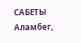САБЕТЫ Аламбег,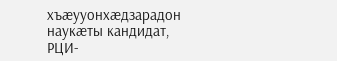хъæууонхæдзарадон наукæты кандидат, РЦИ-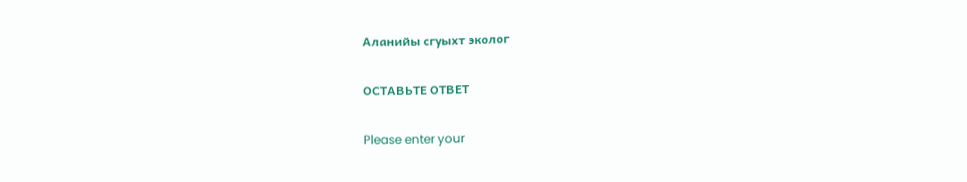Аланийы сгуыхт эколог

ОСТАВЬТЕ ОТВЕТ

Please enter your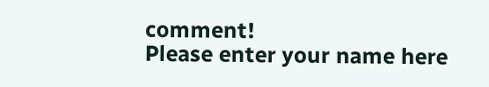comment!
Please enter your name here